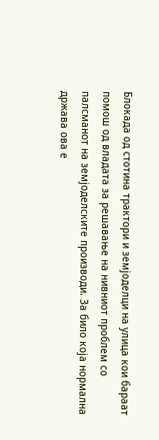Блокада од стотина трактори и земјоделци на улица кои бараат помош од владата за решавање на нивниот проблем со палсманот на земјоделските производи. За било која нормална држава ова е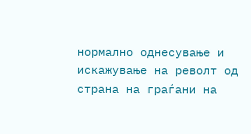нормално однесување и искажување на револт од страна на граѓани на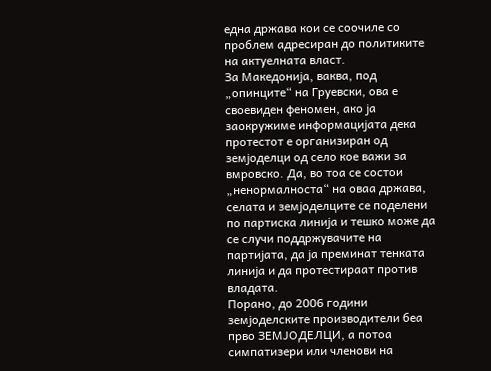една држава кои се соочиле со проблем адресиран до политиките на актуелната власт.
За Македонија, ваква, под „опинците“ на Груевски, ова е своевиден феномен, ако ја заокружиме информацијата дека протестот е организиран од земјоделци од село кое важи за вмровско. Да, во тоа се состои „ненормалноста“ на оваа држава, селата и земјоделците се поделени по партиска линија и тешко може да се случи поддржувачите на партијата, да ја преминат тенката линија и да протестираат против владата.
Порано, до 2006 години земјоделските производители беа прво ЗЕМЈОДЕЛЦИ, а потоа симпатизери или членови на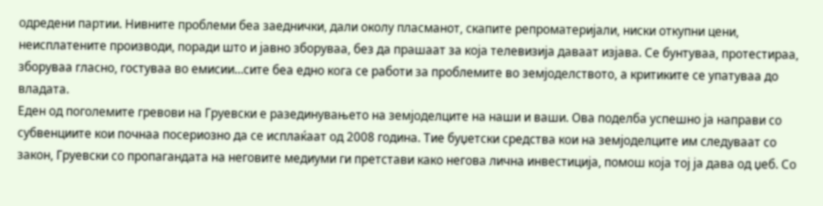одредени партии. Нивните проблеми беа заеднички, дали околу пласманот, скапите репроматеријали, ниски откупни цени, неисплатените производи, поради што и јавно зборуваа, без да прашаат за која телевизија даваат изјава. Се бунтуваа, протестираа, зборуваа гласно, гостуваа во емисии…сите беа едно кога се работи за проблемите во земјоделството, а критиките се упатуваа до владата.
Еден од поголемите гревови на Груевски е разединувањето на земјоделците на наши и ваши. Ова поделба успешно ја направи со субвенциите кои почнаа посериозно да се исплаќаат од 2008 година. Тие буџетски средства кои на земјоделците им следуваат со закон, Груевски со пропагандата на неговите медиуми ги претстави како негова лична инвестиција, помош која тој ја дава од џеб. Со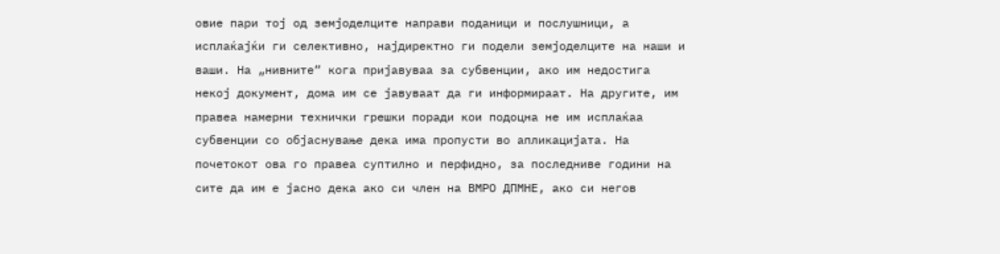овие пари тој од земјоделците направи поданици и послушници, а исплаќајќи ги селективно, најдиректно ги подели земјоделците на наши и ваши. На „нивните“ кога пријавуваа за субвенции, ако им недостига некој документ, дома им се јавуваат да ги информираат. На другите, им правеа намерни технички грешки поради кои подоцна не им исплаќаа субвенции со објаснување дека има пропусти во апликацијата. На почетокот ова го правеа суптилно и перфидно, за последниве години на сите да им е јасно дека ако си член на ВМРО ДПМНЕ, ако си негов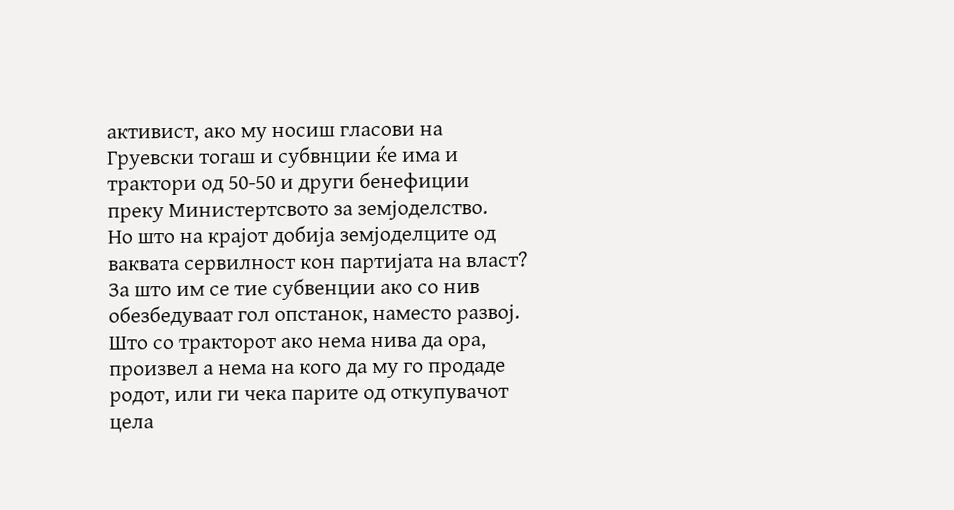активист, ако му носиш гласови на Груевски тогаш и субвнции ќе има и трактори од 50-50 и други бенефиции преку Министертсвото за земјоделство.
Но што на крајот добија земјоделците од ваквата сервилност кон партијата на власт? За што им се тие субвенции ако со нив обезбедуваат гол опстанок, наместо развој. Што со тракторот ако нема нива да ора, произвел а нема на кого да му го продаде родот, или ги чека парите од откупувачот цела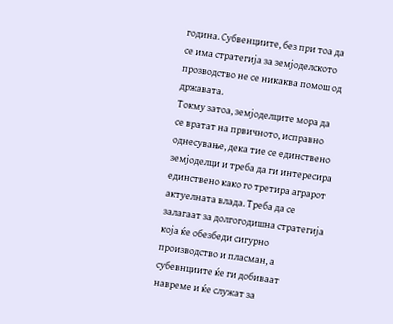година. Субвенциите, без при тоа да се има стратегија за земјоделското прозводство не се никаква помош од државата.
Токму затоа, земјоделците мора да се вратат на првичното, исправно однесување, дека тие се единствено земјоделци и треба да ги интересира единствено како го третира аграрот актуелната влада. Треба да се залагаат за долгогодишна стратегија која ќе обезбеди сигурно производство и пласман, а субевнциите ќе ги добиваат навреме и ќе служат за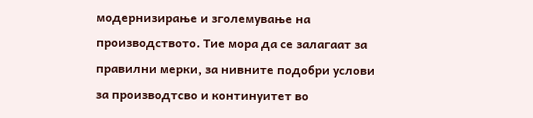модернизирање и зголемување на производството. Тие мора да се залагаат за правилни мерки, за нивните подобри услови за производтсво и континуитет во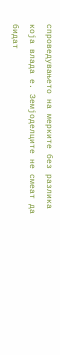спроведувањето на мерките без разлика која влада е. Земјоделците не смеат да бидат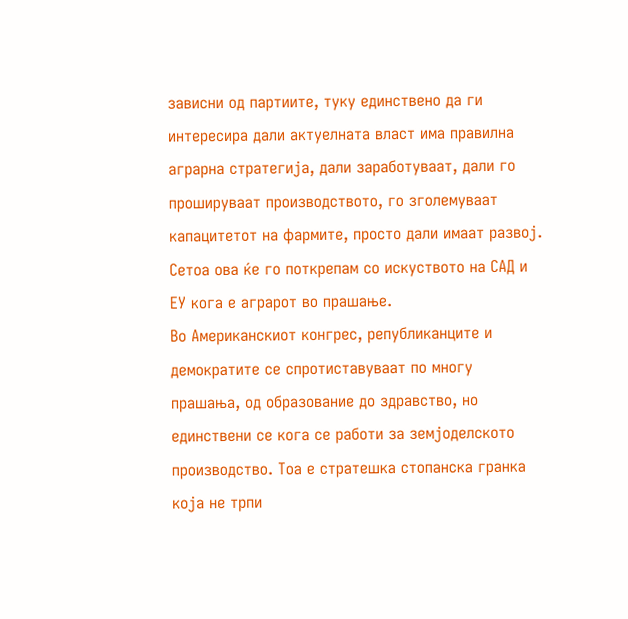зависни од партиите, туку единствено да ги интересира дали актуелната власт има правилна аграрна стратегија, дали заработуваат, дали го прошируваат производството, го зголемуваат капацитетот на фармите, просто дали имаат развој.
Сетоа ова ќе го поткрепам со искуството на САД и ЕУ кога е аграрот во прашање.
Во Американскиот конгрес, републиканците и демократите се спротиставуваат по многу прашања, од образование до здравство, но единствени се кога се работи за земјоделското производство. Тоа е стратешка стопанска гранка која не трпи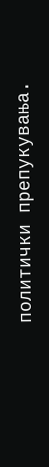политички препукувања.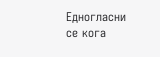Едногласни се кога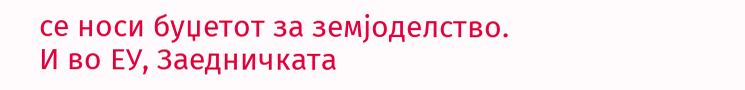се носи буџетот за земјоделство.
И во ЕУ, Заедничката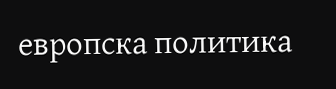европска политика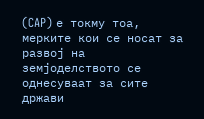(CAP) е токму тоа, мерките кои се носат за развој на земјоделството се однесуваат за сите држави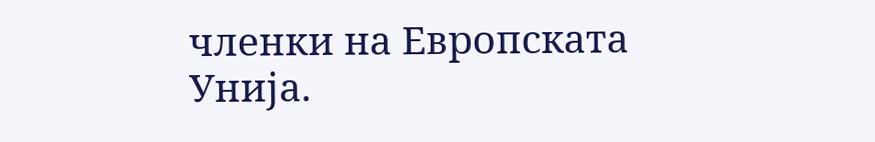членки на Европската Унија.